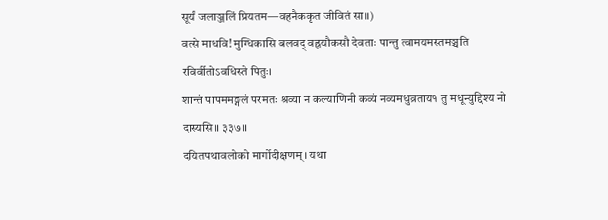सूर्यं जलाञ्जलिं प्रियतम—वहनैककृत जीवितं सा॥)
वत्से माधवि! मुग्धिकासि बलवद् वह्नयौकसौ देवताः पान्तु त्वामयमस्तमञ्चति रविर्वीतोऽवधिस्ते पितुः।
शान्तं पापममङ्गलं परमतः श्रव्या न कल्याणिनी कव्यं नव्यमधुव्रताय१ तु मधून्युद्दिश्य नो दास्यसि॥ ३३७॥
दयितपथावलोको मार्गोदीक्षणम्। यथा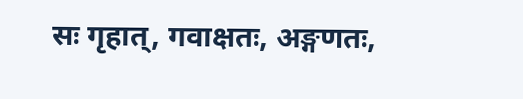सः गृहात्, गवाक्षतः, अङ्गणतः,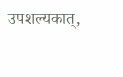उपशल्यकात्,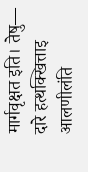मार्गवृक्षत इति। तेषु—
दारे हत्थक्खित्ताइ आलणीलंति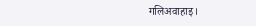गलिअवाहाइ।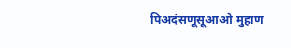पिअदंसणूसूआओ मुहाण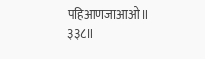पहिआणजाआओ॥ ३३८॥